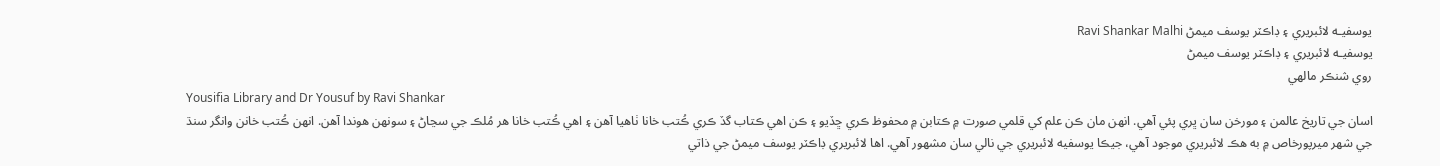يوسفيـه لائبريري ۽ ڊاڪٽر يوسف ميمڻ Ravi Shankar Malhi
يوسفيـه لائبريري ۽ ڊاڪٽر يوسف ميمڻ
روي شنڪر مالهي
Yousifia Library and Dr Yousuf by Ravi Shankar
اسان جي تاريخ عالمن ۽ مورخن سان ڀري پئي آهي. انهن مان ڪن علم کي قلمي صورت ۾ ڪتابن ۾ محفوظ ڪري ڇڏيو ۽ ڪن اهي ڪتاب گڏ ڪري ڪُتب خانا ٺاهيا آهن ۽ اهي ڪُتب خانا هر مُلڪ جي سڃاڻ ۽ سونهن هوندا آهن. انهن ڪُتب خانن وانگر سنڌ جي شهر ميرپورخاص ۾ به هڪ لائبريري موجود آهي، جيڪا يوسفيه لائبريري جي نالي سان مشهور آهي. اها لائبريري ڊاڪٽر يوسف ميمڻ جي ذاتي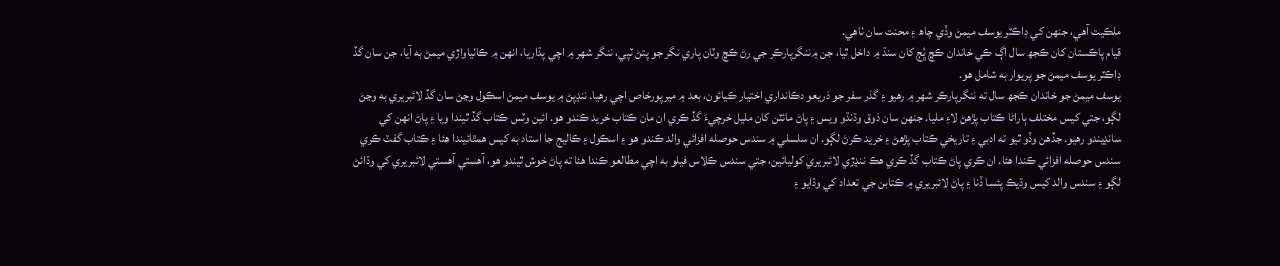ملڪيت آهي، جنهن کي ڊاڪٽر يوسف ميمڻ وڏي چاھ ۽ محنت سان ٺاهي.
قيام پاڪستان کان ڪجھ سال اڳ ڪي خاندان ڪڇ ڀُڄ کان سنڌ ۾ داخل ٿيا، جن ۾ننگرپارڪر جي رڻ ڪڇ وٽان پاري نگر جو پتڻ ٽپي، ننگر شهر ۾ اچي پڌاريا، انهن ۾ ڪاٺياواڙي ميمڻ به آيا، جن سان گڏ ڊاڪٽر يوسف ميمڻ جو پريوار به شامل هو.
يوسف ميمڻ جو خاندان ڪجھ سال ته ننگرپارڪر شهر ۾ رهيو ۽ گذر سفر جو ذريعو دڪانداري اختيار ڪيائون، بعد ۾ ميرپورخاص اچي رهيا. ننڍپڻ ۾ يوسف ميمڻ اسڪول وڃڻ سان گڏ لائبريري به وڃڻ لڳو، جتي کيس مختلف ٻاراڻا ڪتاب پڙهڻ لاءِ مليا. جنهن سان ذوق وڌنڌو ويس ۽ پاڻ مائٽن کان مليل خرچيءَ گڏ ڪري ان مان ڪتاب خريد ڪندو هو. ائين وٽس ڪتاب گڏ ٿيندا ويا ۽ پاڻ انهن کي سانڍيندو رهيو. جڏهن وڏو ٿيو ته ادبي ۽ تاريخي ڪتاب پڙهڻ ۽ خريد ڪرڻ لڳو. ان سلسلي ۾ سندس حوصله افزائي والد ڪندو هو ۽ اسڪول ۽ ڪاليج جا استاد به کيس همٿائيندا هئا ۽ ڪتاب گفٽ ڪري سندس حوصله افزائي ڪندا هئا. ان ڪري پاڻ ڪتاب گڏ ڪري هڪ ننڍڙي لائبريري کوليائين، جتي سندس ڪلاس فيلو به اچي مطالعو ڪندا هئا ته پاڻ خوش ٿيندو هو، آهستي آهستي لائبريري کي وڌائڻ لڳو ۽ سندس والد کيس وڌيڪ پئسا ڏنا ۽ پاڻ لائبريري ۾ ڪتابن جي تعداد کي وڌايو ۽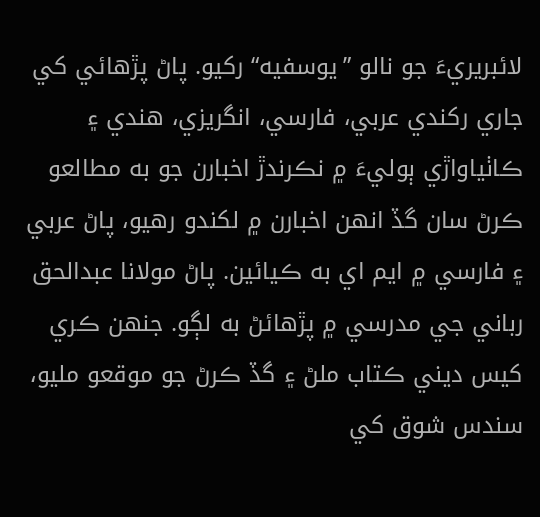لائبريريءَ جو نالو ”يوسفيه“ رکيو. پاڻ پڙهائي کي جاري رکندي عربي، فارسي، انگريزي، هندي ۽ ڪاٺياواڙي ٻوليءَ ۾ نڪرندڙ اخبارن جو به مطالعو ڪرڻ سان گڏ انهن اخبارن ۾ لکندو رهيو، پاڻ عربي ۽ فارسي ۾ ايم اي به ڪيائين. پاڻ مولانا عبدالحق رباني جي مدرسي ۾ پڙهائڻ به لڳو. جنهن ڪري کيس ديني ڪتاب ملڻ ۽ گڏ ڪرڻ جو موقعو مليو، سندس شوق کي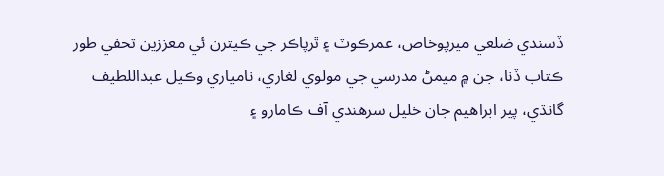ڏسندي ضلعي ميرپوخاص، عمرڪوٽ ۽ ٿرپاڪر جي ڪيترن ئي معززين تحفي طور ڪتاب ڏنا، جن ۾ ميمڻ مدرسي جي مولوي لغاري، نامياري وڪيل عبداللطيف گانڌي، پير ابراهيم جان خليل سرهندي آف ڪامارو ۽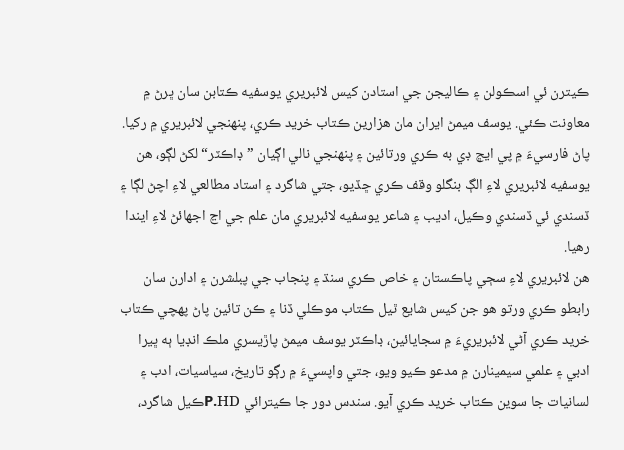ڪيترن ئي اسڪولن ۽ ڪاليجن جي استادن کيس لائبريري يوسفيه ڪتابن سان ڀرڻ ۾ معاونت ڪئي. يوسف ميمڻ ايران مان هزارين ڪتاب خريد ڪري، پنهنجي لائبريري ۾ رکيا. پاڻ فارسيءَ ۾ پي ايڇ ڊي به ڪري ورتائين ۽ پنهنجي نالي اڳيان ”ڊاڪٽر“ لکڻ لڳو، هن يوسفيه لائبريري لاءِ الڳ بنگلو وقف ڪري ڇڏيو، جتي شاگرد ۽ استاد مطالعي لاءِ اچڻ لڳا ۽ ڏسندي ئي ڏسندي وڪيل، اديب ۽ شاعر يوسفيه لائبريري مان علم جي اڃ اجهائڻ لاءِ ايندا رهيا.
هن لائبريري لاءِ سڄي پاڪستان ۽ خاص ڪري سنڌ ۽ پنجاب جي پبلشرن ۽ ادارن سان رابطو ڪري ورتو هو جن کيس شايع ٿيل ڪتاب موڪلي ڏنا ۽ ڪن تائين پاڻ پهچي ڪتاب خريد ڪري آڻي لائبريريءَ ۾ سجايائين، ڊاڪٽر يوسف ميمڻ پاڙيسري ملڪ انڊيا ٻه ڀيرا ادبي ۽ علمي سيمينارن ۾ مدعو ڪيو ويو، جتي واپسيءَ ۾ رڳو تاريخ، سياسيات، ادب ۽ لسانيات جا سوين ڪتاب خريد ڪري آيو. سندس دور جا ڪيترائي P.HDڪيل شاگرد،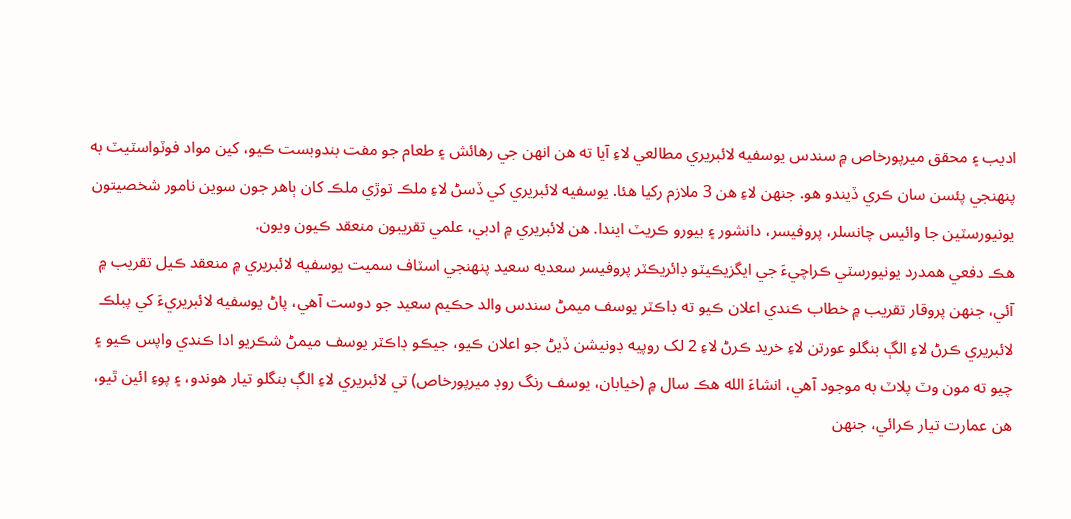اديب ۽ محقق ميرپورخاص ۾ سندس يوسفيه لائبريري مطالعي لاءِ آيا ته هن انهن جي رهائش ۽ طعام جو مفت بندوبست ڪيو، کين مواد فوٽواسٽيٽ به پنهنجي پئسن سان ڪري ڏيندو هو. جنهن لاءِ هن 3 ملازم رکيا هئا. يوسفيه لائبريري کي ڏسڻ لاءِ ملڪ توڙي ملڪ کان ٻاهر جون سوين نامور شخصيتون يونيورسٽين جا وائيس چانسلر، پروفيسر، دانشور ۽ بيورو ڪريٽ ايندا. هن لائبريري ۾ ادبي، علمي تقريبون منعقد ڪيون ويون.
هڪ دفعي همدرد يونيورسٽي ڪراچيءَ جي ايگزيڪيٽو ڊائريڪٽر پروفيسر سعديه سعيد پنهنجي اسٽاف سميت يوسفيه لائبريري ۾ منعقد ڪيل تقريب ۾ آئي، جنهن پروقار تقريب ۾ خطاب ڪندي اعلان ڪيو ته ڊاڪٽر يوسف ميمڻ سندس والد حڪيم سعيد جو دوست آهي، پاڻ يوسفيه لائبريريءَ کي پبلڪ لائبريري ڪرڻ لاءِ الڳ بنگلو عورتن لاءِ خريد ڪرڻ لاءِ 2 لک روپيه ڊونيشن ڏيڻ جو اعلان ڪيو، جيڪو ڊاڪٽر يوسف ميمڻ شڪريو ادا ڪندي واپس ڪيو ۽ چيو ته مون وٽ پلاٽ به موجود آهي، انشاءَ الله هڪ سال ۾ (خيابان، يوسف رنگ روڊ ميرپورخاص) تي لائبريري لاءِ الڳ بنگلو تيار هوندو، ۽ پوءِ ائين ٿيو، هن عمارت تيار ڪرائي، جنهن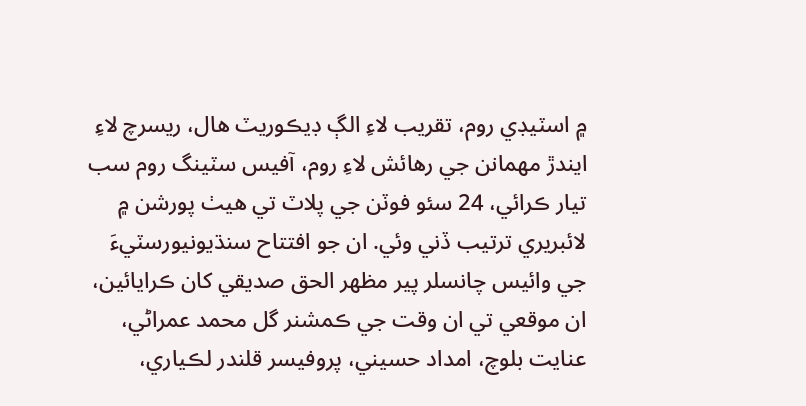۾ اسٽيڊي روم، تقريب لاءِ الڳ ڊيڪوريٽ هال، ريسرچ لاءِ ايندڙ مهمانن جي رهائش لاءِ روم، آفيس سٽينگ روم سب تيار ڪرائي، 24 سئو فوٽن جي پلاٽ تي هيٺ پورشن ۾ لائبريري ترتيب ڏني وئي. ان جو افتتاح سنڌيونيورسٽيءَ جي وائيس چانسلر پير مظهر الحق صديقي کان ڪرايائين، ان موقعي تي ان وقت جي ڪمشنر گل محمد عمراڻي، عنايت بلوچ، امداد حسيني، پروفيسر قلندر لڪياري،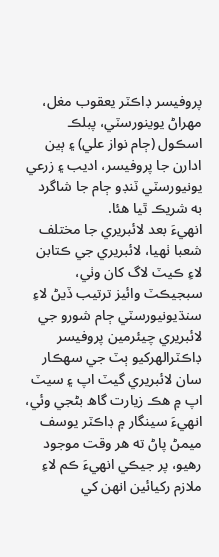پروفيسر ڊاڪٽر يعقوب مغل، مهراڻ يوينورسٽي، پبلڪ اسڪول (ڄام نواز علي) ۽ ٻين ادارن جا پروفيسر، اديب ۽ زرعي يونيورسٽي ٽنڊو ڄام جا شاگرد به شريڪ ٿيا هئا.
انهيءَ بعد لائبريري جا مختلف شعبا ٺهيا، لائبريري جي ڪتابن لاءِ ڪيٽ لاگ کان وٺي، سبجيڪٽ وائيز ترتيب ڏيڻ لاءِ سنڌيونيورسٽي ڄام شورو جي لائبريري چيئرمين پروفيسر ڊاڪٽرالهرکيو ٻٽ جي سهڪار سان لائبريري گيٽ اپ ۽ سيٽ اپ ۾ هڪ زيارت گاھ بڻجي وئي، انهيءَ سينگار ۾ ڊاڪٽر يوسف ميمڻ پاڻ ته هر وقت موجود رهيو، پر جيڪي انهيءَ ڪم لاءِ ملازم رکيائين انهن کي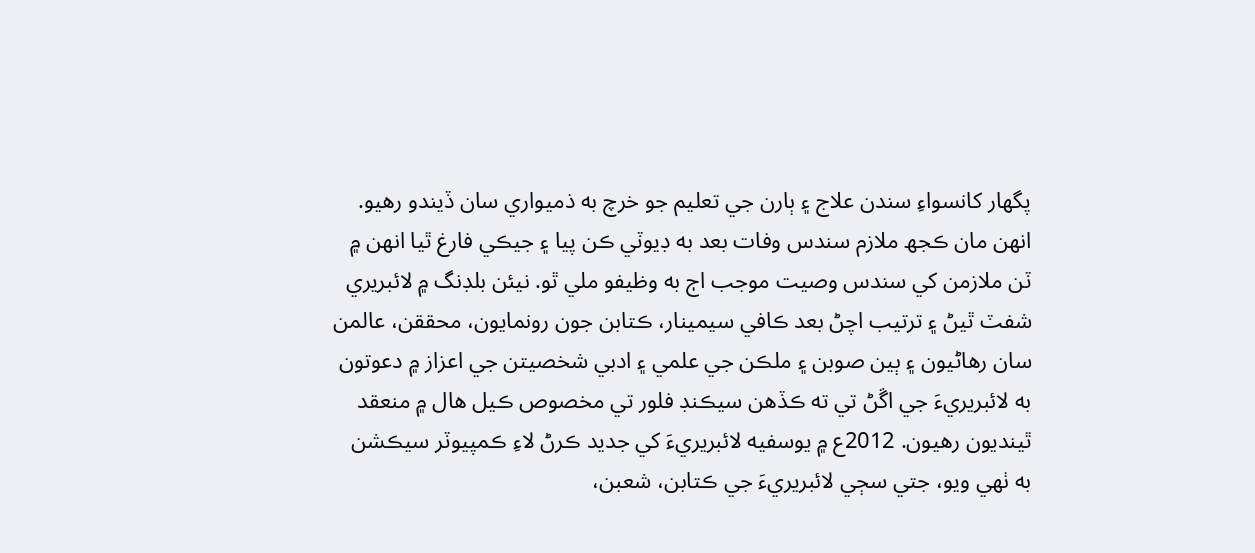پگهار کانسواءِ سندن علاج ۽ ٻارن جي تعليم جو خرچ به ذميواري سان ڏيندو رهيو. انهن مان ڪجھ ملازم سندس وفات بعد به ڊيوٽي ڪن پيا ۽ جيڪي فارغ ٿيا انهن ۾ ٽن ملازمن کي سندس وصيت موجب اڄ به وظيفو ملي ٿو. نيئن بلڊنگ ۾ لائبريري شفٽ ٿيڻ ۽ ترتيب اچڻ بعد ڪافي سيمينار، ڪتابن جون رونمايون، محققن، عالمن سان رهاڻيون ۽ ٻين صوبن ۽ ملڪن جي علمي ۽ ادبي شخصيتن جي اعزاز ۾ دعوتون به لائبريريءَ جي اڱڻ تي ته ڪڏهن سيڪنڊ فلور تي مخصوص ڪيل هال ۾ منعقد ٿينديون رهيون. 2012ع ۾ يوسفيه لائبريريءَ کي جديد ڪرڻ لاءِ ڪمپيوٽر سيڪشن به ٺهي ويو، جتي سڄي لائبريريءَ جي ڪتابن، شعبن،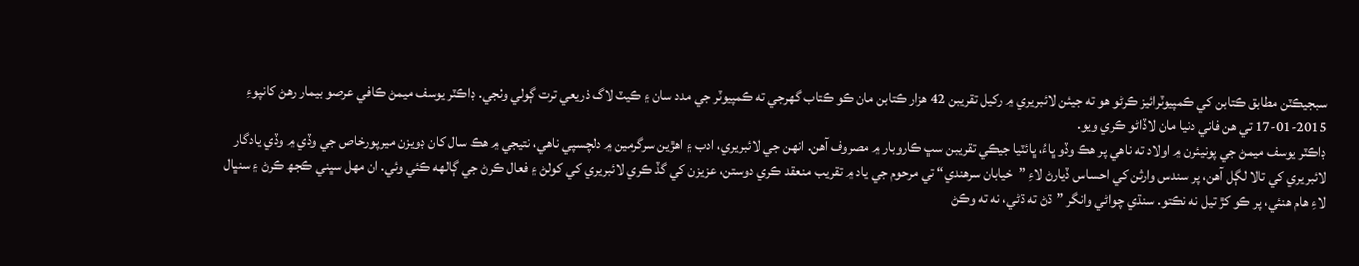سبجيڪٽن مطابق ڪتابن کي ڪمپيوٽرائيز ڪرڻو هو ته جيئن لائبريري ۾ رکيل تقريبن 42 هزار ڪتابن مان ڪو ڪتاب گهرجي ته ڪمپيوٽر جي مدد سان ۽ ڪيٽ لاگ ذريعي ترت ڳولي وٺجي. ڊاڪٽر يوسف ميمڻ ڪافي عرصو بيمار رهڻ کانپوءِ 2015-01-17 تي هن فاني دنيا مان لاڏاڻو ڪري ويو.
ڊاڪٽر يوسف ميمڻ جي پونيئرن ۾ اولاد ته ناهي پر هڪ وڏو ڀاءُ، ڀائٽيا جيڪي تقريبن سڀ ڪاروبار ۾ مصروف آهن. انهن جي لائبريري، ادب ۽ اهڙين سرگرمين ۾ دلچسپي ناهي، نتيجي ۾ هڪ سال کان ڊويزن ميرپورخاص جي وڏي ۾ وڏي يادگار لائبريري کي تالا لڳل آهن، پر سندس وارثن کي احساس ڏيارڻ لاءِ ”خيابان سرهندي“ تي مرحوم جي ياد ۾ تقريب منعقد ڪري دوستن، عزيزن کي گڏ ڪري لائبريري کي کولڻ ۽ فعال ڪرڻ جي ڳالهه ڪئي وئي. ان مهل سڀني ڪجھ ڪرڻ ۽ سنڀال لاءِ هام هنئي، پر ڪو کڙ تيل نه نڪتو. سنڌي چواڻي وانگر ”ڌڻ ته ڌڻي، نه ته وڪڻ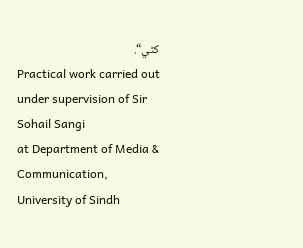کڻي“.
Practical work carried out under supervision of Sir Sohail Sangi
at Department of Media & Communication, University of Sindh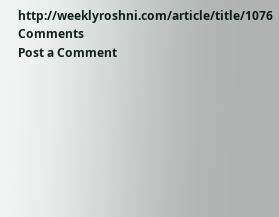http://weeklyroshni.com/article/title/1076
Comments
Post a Comment